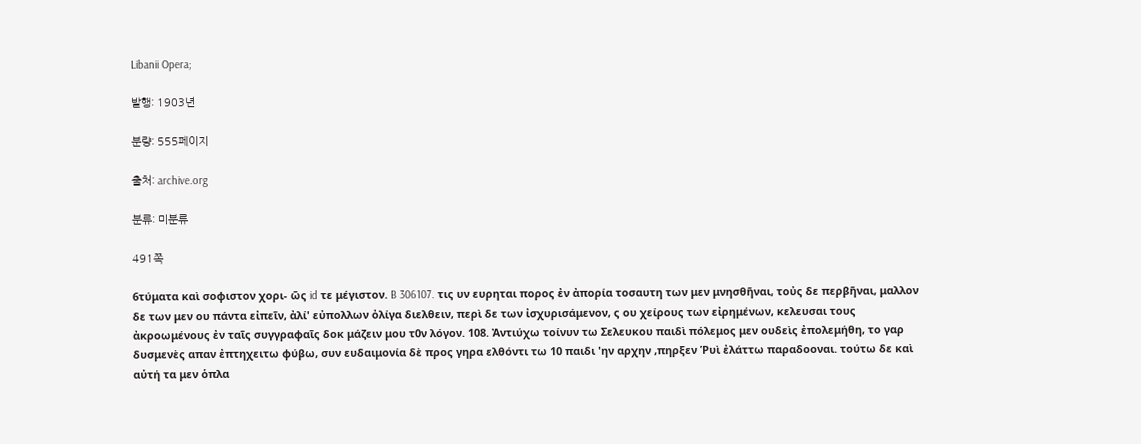Libanii Opera;

발행: 1903년

분량: 555페이지

출처: archive.org

분류: 미분류

491쪽

6τύματα καὶ σοφιστον χορι- ῶς id τε μέγιστον. B 306107. τις υν ευρηται πορος ἐν ἀπορία τοσαυτη των μεν μνησθῆναι, τοὐς δε περβῆναι, μαλλον δε των μεν ου πάντα εἰπεῖν, ἀλί' εὐπολλων ὀλίγα διελθειν, περὶ δε των ἰσχυρισάμενον, ς ου χείρους των εἰρημένων, κελευσαι τους ἀκροωμένους ἐν ταῖς συγγραφαῖς δοκ μάζειν μου τ0ν λόγον. 108. Ἀντιύχω τοίνυν τω Σελευκου παιδὶ πόλεμος μεν ουδεὶς ἐπολεμήθη, το γαρ δυσμενὲς απαν ἐπτηχειτω φύβω, συν ευδαιμονία δὲ προς γηρα ελθόντι τω 10 παιδι 'ην αρχην ,πηρξεν Ῥυὶ ἐλάττω παραδοοναι. τούτω δε καὶ αὐτή τα μεν ὁπλα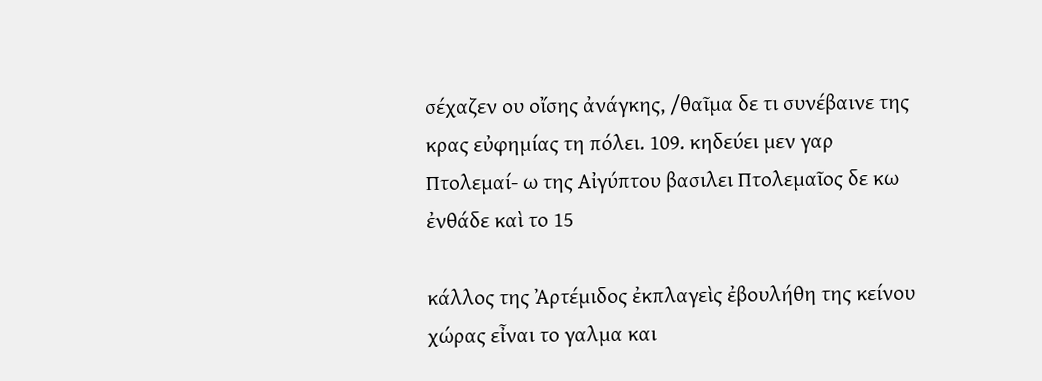σέχαζεν ου οἴσης ἀνάγκης, /θαῖμα δε τι συνέβαινε της κρας εὐφημίας τη πόλει. 109. κηδεύει μεν γαρ Πτολεμαί- ω της Αἰγύπτου βασιλει Πτολεμαῖος δε κω ἐνθάδε καὶ το 15

κάλλος της Ἀρτέμιδος ἐκπλαγεὶς ἐβουλήθη της κείνου χώρας εἶναι το γαλμα και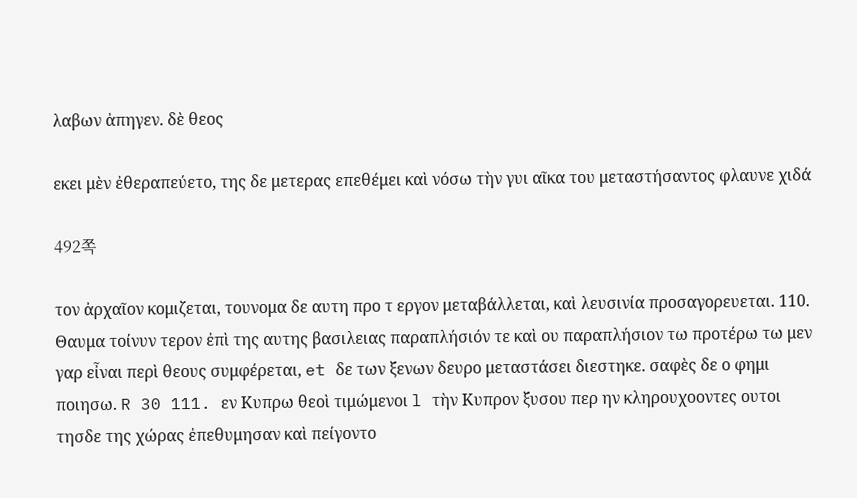λαβων ἀπηγεν. δὲ θεος

εκει μὲν ἐθεραπεύετο, της δε μετερας επεθέμει καὶ νόσω τὴν γυι αῖκα του μεταστήσαντος φλαυνε χιδά

492쪽

τον ἀρχαῖον κομιζεται, τουνομα δε αυτη προ τ εργον μεταβάλλεται, καὶ λευσινία προσαγορευεται. 110. Θαυμα τοίνυν τερον ἐπὶ της αυτης βασιλειας παραπλήσιόν τε καὶ ου παραπλήσιον τω προτέρω τω μεν γαρ εἶναι περὶ θεους συμφέρεται, et δε των ξενων δευρο μεταστάσει διεστηκε. σαφὲς δε ο φημι ποιησω. R 30 111. εν Κυπρω θεοὶ τιμώμενοι l τὴν Κυπρον ξυσου περ ην κληρουχοοντες ουτοι τησδε της χώρας ἐπεθυμησαν καὶ πείγοντο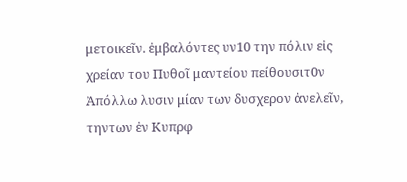μετοικεῖν. ἐμβαλόντες υν10 την πόλιν εἰς χρείαν του Πυθοῖ μαντείου πείθουσιτ0ν Ἀπόλλω λυσιν μίαν των δυσχερον ἀνελεῖν, τηντων ἐν Κυπρφ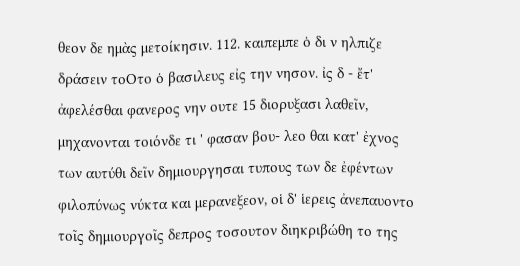θεον δε ημὰς μετοίκησιν. 112. καιπεμπε ὁ δι ν ηλπιζε δράσειν τοOτο ὁ βασιλευς εἰς την νησον. ἰς δ - ἔτ' ἀφελέσθαι φανερος νην ουτε 15 διορυξασι λαθεῖν, μηχανονται τοιόνδε τι ' φασαν βου- λεο θαι κατ' ἐχνος των αυτύθι δεῖν δημιουργησαι τυπους των δε ἐφέντων φιλοπύνως νύκτα και μερανεξεον, οἱ δ' ἱερεις ἀνεπαυοντο τοῖς δημιουργοῖς δεπρος τοσουτον διηκριβώθη το της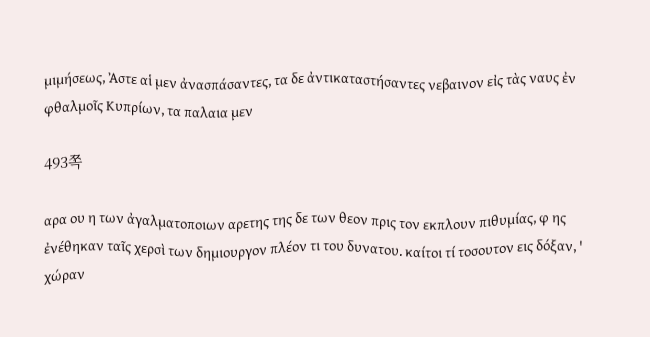μιμήσεως, Ἀστε αἱ μεν ἀνασπάσαντες, τα δε ἀντικαταστήσαντες νεβαινον εἰς τὰς ναυς ἐν φθαλμοῖς Κυπρίων, τα παλαια μεν

493쪽

αρα ου η των ἀγαλματοποιων αρετης της δε των θεον πρις τον εκπλουν πιθυμίας, φ ης ἐνέθηκαν ταῖς χερσὶ των δημιουργον πλέον τι του δυνατου. καίτοι τί τοσουτον εις δόξαν, ' χώραν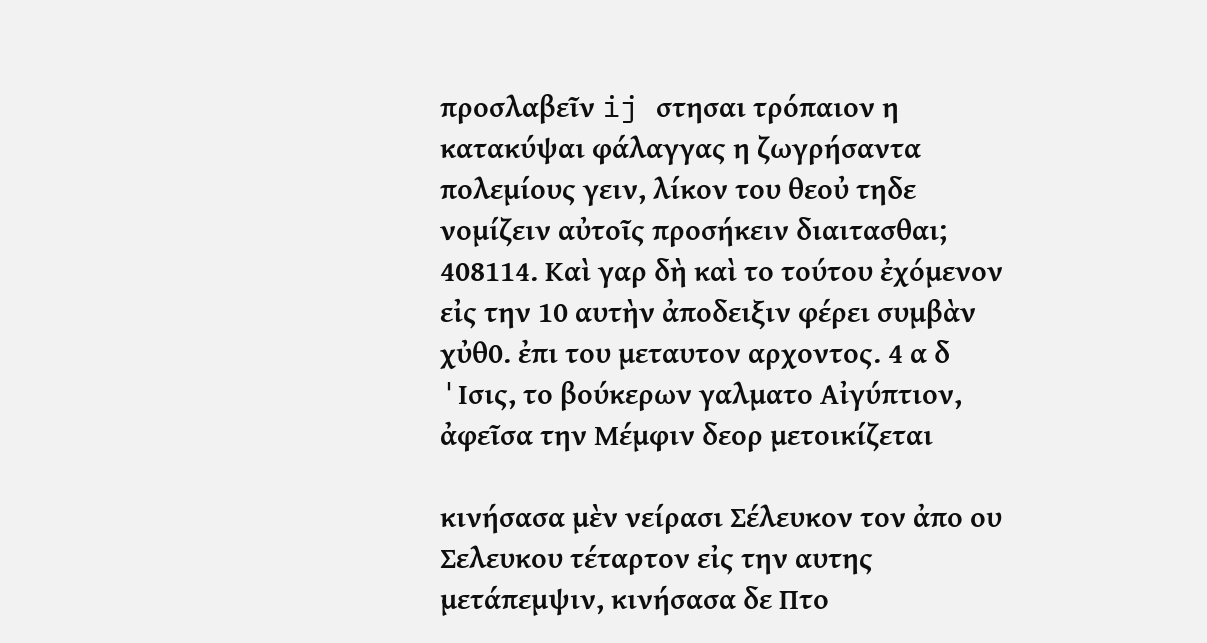προσλαβεῖν ij στησαι τρόπαιον η κατακύψαι φάλαγγας η ζωγρήσαντα πολεμίους γειν, λίκον του θεοὐ τηδε νομίζειν αὐτοῖς προσήκειν διαιτασθαι; 408114. Καὶ γαρ δὴ καὶ το τούτου ἐχόμενον εἰς την 10 αυτὴν ἀποδειξιν φέρει συμβὰν χὐθ0. ἐπι του μεταυτον αρχοντος. 4 α δ 'Iσις, το βούκερων γαλματο Αἰγύπτιον, ἀφεῖσα την Μέμφιν δεορ μετοικίζεται

κινήσασα μὲν νείρασι Σέλευκον τον ἀπο ου Σελευκου τέταρτον εἰς την αυτης μετάπεμψιν, κινήσασα δε Πτο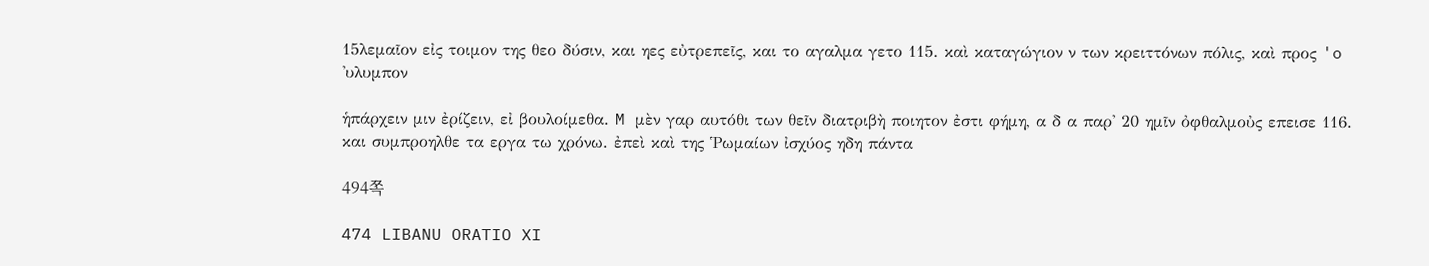15λεμαῖον εἰς τοιμον της θεο δύσιν, και ηες εὐτρεπεῖς, και το αγαλμα γετο 115. καὶ καταγώγιον ν των κρειττόνων πόλις, καὶ προς 'o 'υλυμπον

ἡπάρχειν μιν ἐρίζειν, εἰ βουλοίμεθα. M μὲν γαρ αυτόθι των θεῖν διατριβὴ ποιητον ἐστι φήμη, α δ α παρ' 20 ημῖν ὀφθαλμοὐς επεισε 116. και συμπροηλθε τα εργα τω χρόνω. ἐπεὶ καὶ της Ῥωμαίων ἰσχύος ηδη πάντα

494쪽

474 LIBANU ORATIO XI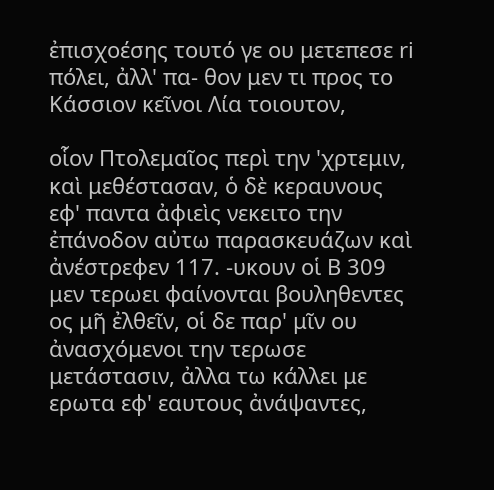ἐπισχοέσης τουτό γε ου μετεπεσε ri πόλει, ἀλλ' πα- θον μεν τι προς το Κάσσιον κεῖνοι Λία τοιουτον,

οἷον Πτολεμαῖος περὶ την 'χρτεμιν, καὶ μεθέστασαν, ὁ δὲ κεραυνους εφ' παντα ἀφιεὶς νεκειτο την ἐπάνοδον αὐτω παρασκευάζων καὶ ἀνέστρεφεν 117. -υκουν οἱ B 309 μεν τερωει φαίνονται βουληθεντες ος μῆ ἐλθεῖν, οἱ δε παρ' μῖν ου ἀνασχόμενοι την τερωσε μετάστασιν, ἀλλα τω κάλλει με ερωτα εφ' εαυτους ἀνάψαντες,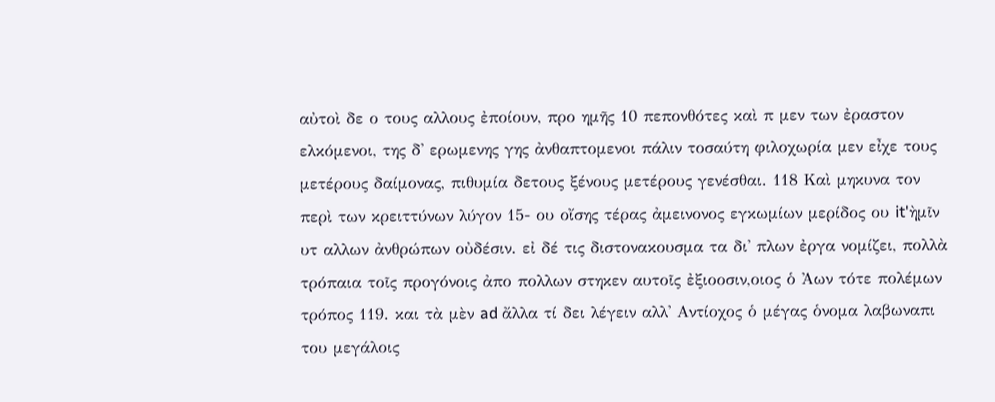αὐτοὶ δε ο τους αλλους ἐποίουν, προ ημῆς 10 πεπονθότες καὶ π μεν των ἐραστον ελκόμενοι, της δ' ερωμενης γης ἀνθαπτομενοι πάλιν τοσαύτη φιλοχωρία μεν εἶχε τους μετέρους δαίμονας, πιθυμία δετους ξένους μετέρους γενέσθαι. 118 Kαὶ μηκυνα τον περὶ των κρειττύνων λύγον 15- ου οἴσης τέρας ἀμεινονος εγκωμίων μερίδος ου it'ὴμῖν υτ αλλων ἀνθρώπων οὐδέσιν. εἰ δέ τις διστονακουσμα τα δι' πλων ἐργα νομίζει, πολλὰ τρόπαια τοῖς προγόνοις ἀπο πολλων στηκεν αυτοῖς ἐξιοοσιν,οιος ὁ Ἀων τότε πολέμων τρόπος 119. και τὰ μὲν ad ἄλλα τί δει λέγειν αλλ' Αντίοχος ὁ μέγας ὁνομα λαβωναπι του μεγάλοις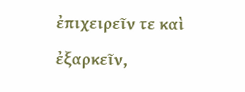ἐπιχειρεῖν τε καὶ ἐξαρκεῖν,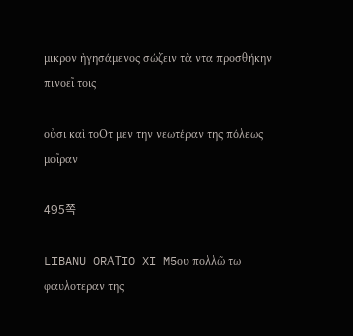μικρον ὴγησάμενος σώζειν τὰ ντα προσθήκην πινοεῖ τοις

οὐσι καὶ τοOτ μεν την νεωτέραν της πόλεως μοῖραν

495쪽

LIBANU ORΑΤIO XI M5ου πολλῶ τω φαυλοτεραν της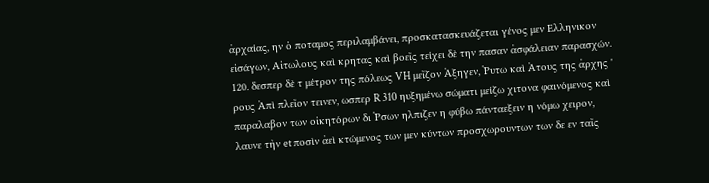ἀρχαίας, ην ὁ ποταμος περιλαμβάνει, προσκατασκευάζεται γένος μεν Ελληνικον εἰσάγων, Αἰτωλους καὶ κρητας καὶ βοεῖς τείχει δὲ την πασαν ἀσφάλειαν παρασχών. 120. δεσπερ δὲ τ μέτρον της πόλεως VH μεῖζον Ἀξηγεν, Ῥυτω καὶ Ἀτους της ἀρχης ' ρους Ἀπὶ πλεῖον τεινεν, ωσπερ R 310 ηυξημένω σώματι μείζω χιτονα φαινόμενος καὶ παραλαβον των οἰκητόρων δι Ῥσων ηλπιζεν η φύβω πάνταεξειν η νόμω χειρον, λαυνε τὴν et ποσὶν ἀεὶ κτώμενος των μεν κύντων προσχωρουντων των δε εν ταῖς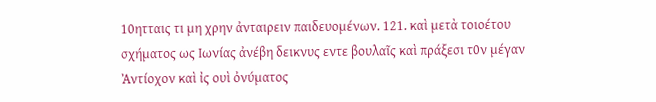10ητταις τι μη χρην ἀνταιρειν παιδευομένων. 121. καὶ μετὰ τοιοέτου σχήματος ως Ιωνίας ἀνέβη δεικνυς εντε βουλαῖς καὶ πράξεσι τ0ν μέγαν Ἀντίοχον καὶ ἰς ουὶ ὀνύματος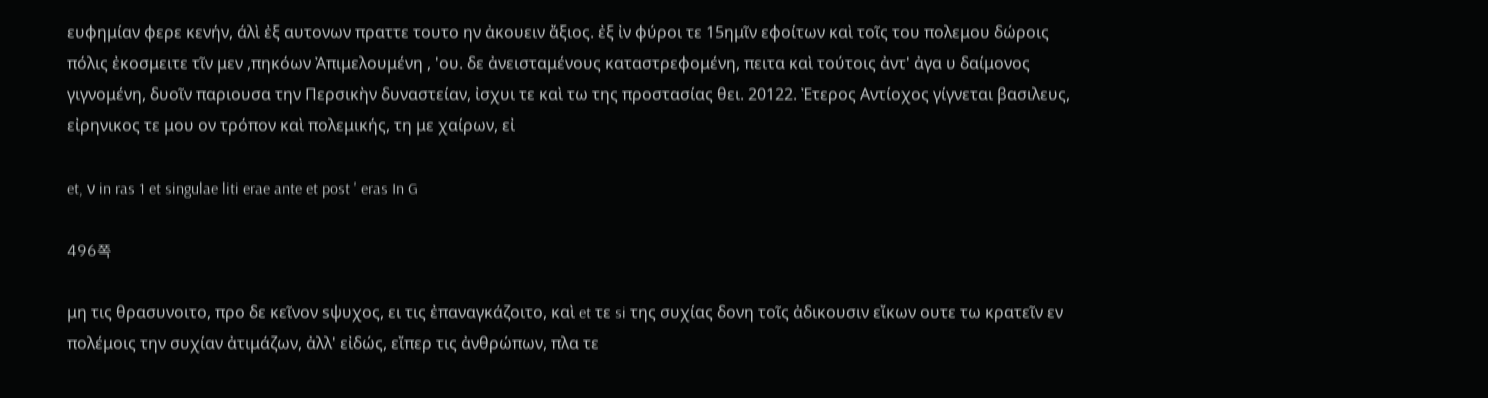ευφημίαν φερε κενήν, άλὶ ἐξ αυτονων πραττε τουτο ην ἀκουειν ἄξιος. ἐξ ἰν φύροι τε 15ημῖν εφοίτων καὶ τοῖς του πολεμου δώροις πόλις ἐκοσμειτε τῖν μεν ,πηκόων Ἀπιμελουμένη , 'ου. δε ἀνεισταμένους καταστρεφομένη, πειτα καὶ τούτοις ἀντ' ἀγα υ δαίμονος γιγνομένη, δυοῖν παριουσα την Περσικὴν δυναστείαν, ἰσχυι τε καὶ τω της προστασίας θει. 20122. Ἐτερος Αντίοχος γίγνεται βασιλευς, εἰρηνικος τε μου ον τρόπον καὶ πολεμικής, τη με χαίρων, εἰ

et, ν in ras 1 et singulae liti erae ante et post ' eras In G

496쪽

μη τις θρασυνοιτο, προ δε κεῖνον sψυχος, ει τις ἐπαναγκάζοιτο, καὶ et τε si της συχίας δονη τοῖς ἀδικουσιν εἴκων ουτε τω κρατεῖν εν πολέμοις την συχίαν ἀτιμάζων, ἀλλ' εἰδώς, εἴπερ τις ἀνθρώπων, πλα τε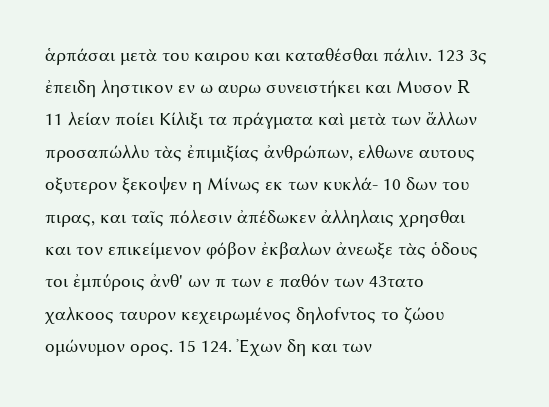ἁρπάσαι μετὰ του καιρου και καταθέσθαι πάλιν. 123 3ς ἐπειδη ληστικον εν ω αυρω συνειστήκει και Μυσον R 11 λείαν ποίει Κίλιξι τα πράγματα καὶ μετὰ των ἄλλων προσαπώλλυ τὰς ἐπιμιξίας ἀνθρώπων, ελθωνε αυτους οξυτερον ξεκοψεν η Μίνως εκ των κυκλά- 10 δων του πιρας, και ταῖς πόλεσιν ἀπέδωκεν ἀλληλαις χρησθαι και τον επικείμενον φόβον ἐκβαλων ἀνεωξε τὰς ὁδους τοι ἐμπύροις ἀνθ' ων π των ε παθόν των 43τατο χαλκοος ταυρον κεχειρωμένος δηλοfντος το ζώου ομώνυμον ορος. 15 124. Ἐχων δη και των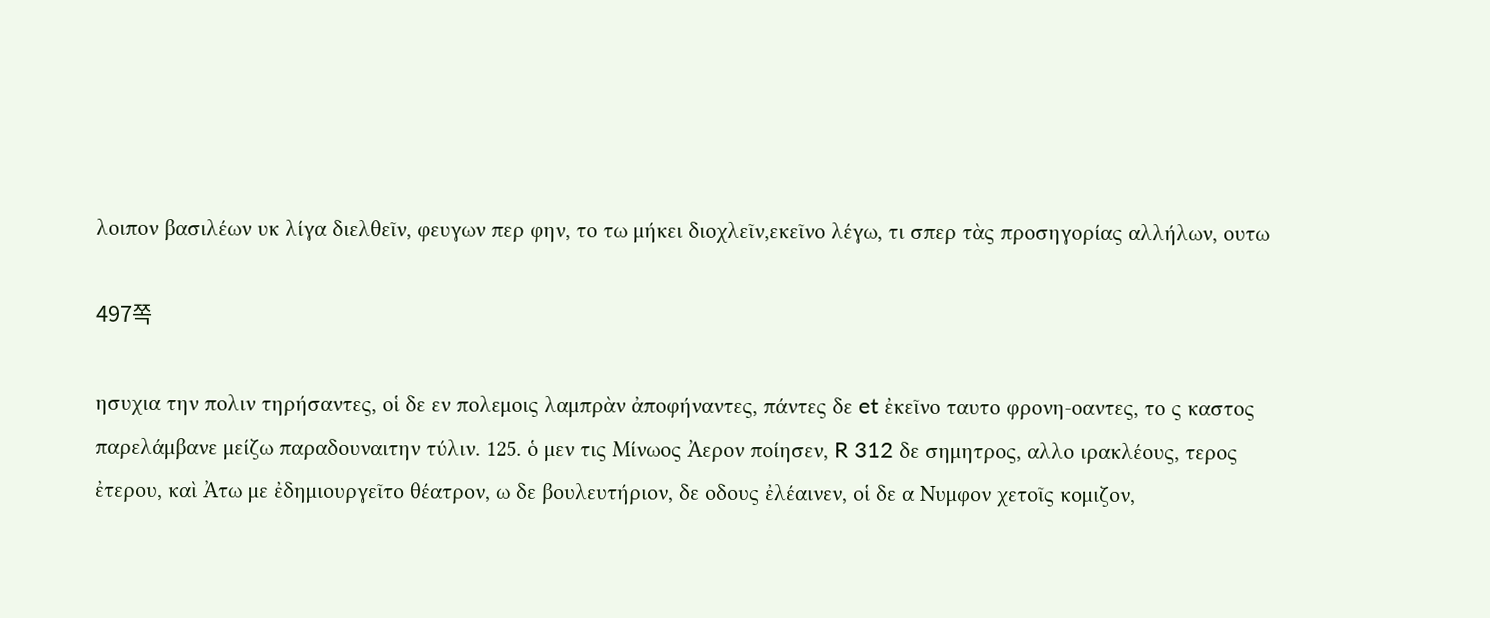λοιπον βασιλέων υκ λίγα διελθεῖν, φευγων περ φην, το τω μήκει διοχλεῖν,εκεῖνο λέγω, τι σπερ τὰς προσηγορίας αλλήλων, ουτω

497쪽

ησυχια την πολιν τηρήσαντες, οἱ δε εν πολεμοις λαμπρὰν ἀποφήναντες, πάντες δε et ἐκεῖνο ταυτο φρονη-οαντες, το ς καστος παρελάμβανε μείζω παραδουναιτην τύλιν. 125. ὁ μεν τις Μίνωος Ἀερον ποίησεν, R 312 δε σημητρος, αλλο ιρακλέους, τερος ἐτερου, καὶ Ἀτω με ἐδημιουργεῖτο θέατρον, ω δε βουλευτήριον, δε οδους ἐλέαινεν, οἱ δε α Νυμφον χετοῖς κομιζον,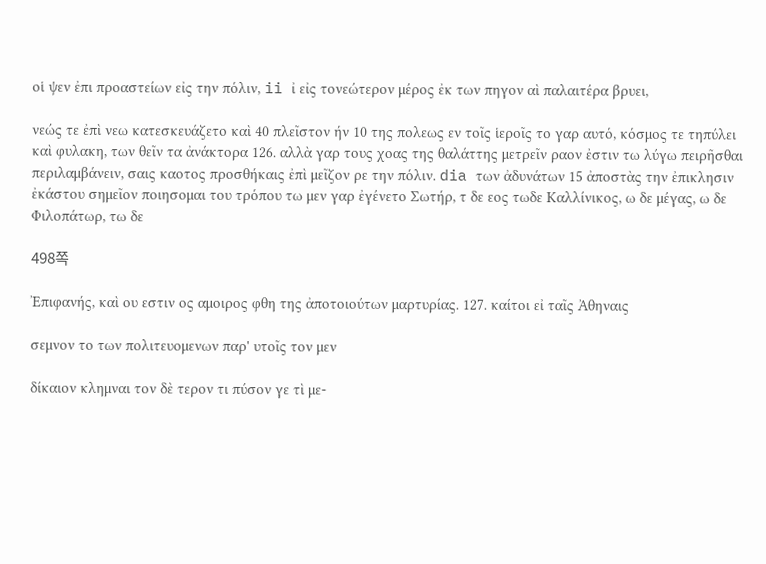οἱ ψεν ἐπι προαστείων εἰς την πόλιν, ii ἰ εἰς τονεώτερον μέρος ἐκ των πηγον αὶ παλαιτέρα βρυει,

νεώς τε ἐπὶ νεω κατεσκευάζετο καὶ 40 πλεῖστον ήν 10 της πολεως εν τοῖς ἱεροῖς το γαρ αυτό, κόσμος τε τηπύλει καὶ φυλακη, των θεῖν τα ἀνάκτορα 126. αλλὰ γαρ τους χοας της θαλάττης μετρεῖν ραον ἐστιν τω λύγω πειρῆσθαι περιλαμβάνειν, σαις καοτος προσθήκαις ἐπὶ μεῖζον ρε την πόλιν. dia των ἀδυνάτων 15 ἀποστὰς την ἐπικλησιν ἐκάστου σημεῖον ποιησομαι του τρόπου τω μεν γαρ ἐγένετο Σωτήρ, τ δε εος τωδε Καλλίνικος, ω δε μέγας, ω δε Φιλοπάτωρ, τω δε

498쪽

Ἐπιφανής, καὶ ου εστιν ος αμοιρος φθη της ἀποτοιούτων μαρτυρίας. 127. καίτοι εἰ ταῖς Ἀθηναις

σεμνον το των πολιτευομενων παρ' υτοῖς τον μεν

δίκαιον κλημναι τον δὲ τερον τι πύσον γε τὶ με-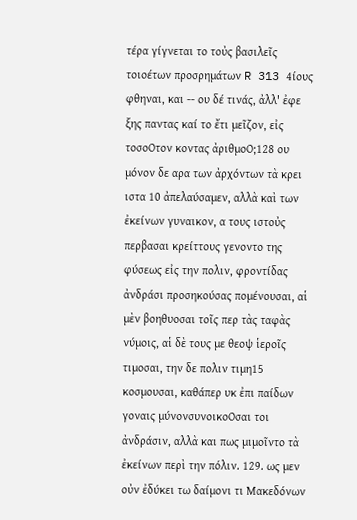τέρα γίγνεται το τοὐς βασιλεῖς τοιοέτων προσρημάτων R 313 4ίους φθηναι, και -- ου δέ τινάς, ἀλλ' ἐφε ξης παντας καί το ἔτι μεῖζον, εἰς τοσοOτον κοντας ἀριθμοO;128 ου μόνον δε αρα των ἀρχόντων τὰ κρει ιστα 10 ἀπελαύσαμεν, αλλὰ καὶ των ἐκείνων γυναικον, α τους ιστοὐς περβασαι κρείττους γενοντο της φύσεως εἰς την πολιν, φροντίδας ἀνδράσι προσηκούσας πομένουσαι, αἱ μὲν βοηθυοσαι τοῖς περ τὰς ταφὰς νύμοις, αἱ δὲ τους με θεοψ ἱεροῖς τιμοσαι, την δε πολιν τιμη15 κοσμουσαι, καθάπερ υκ ἐπι παίδων γοναις μύνονσυνοικοOσαι τοι ἀνδράσιν, αλλὰ και πως μιμοῖντο τὰ ἐκείνων περὶ την πόλιν. 129. ως μεν οὐν ἐδύκει τω δαίμονι τι Μακεδόνων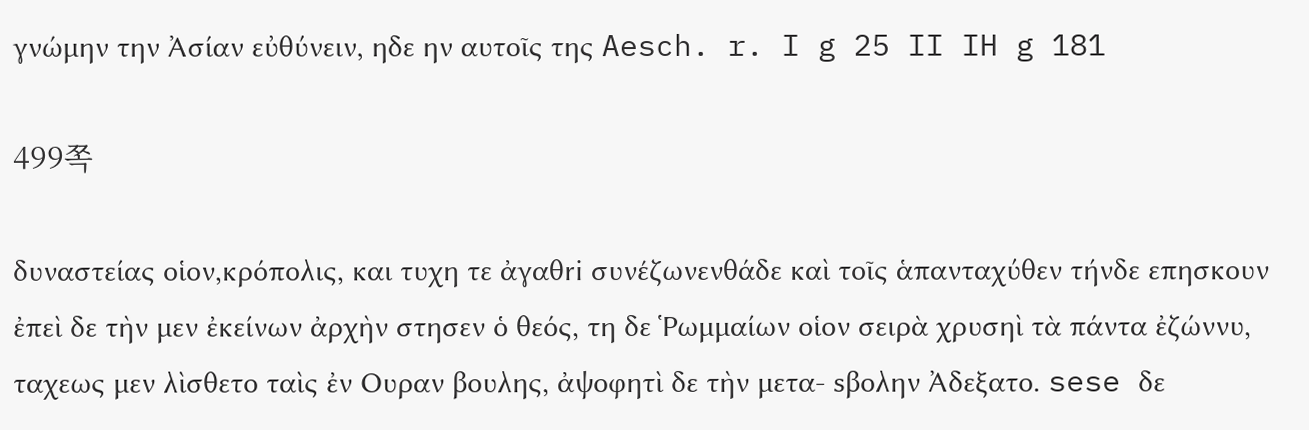γνώμην την Ἀσίαν εὐθύνειν, ηδε ην αυτοῖς της Aesch. r. I g 25 II IH g 181

499쪽

δυναστείας οἱον,κρόπολις, και τυχη τε ἀγαθri συνέζωνενθάδε καὶ τοῖς ἁπανταχύθεν τήνδε επησκουν ἐπεὶ δε τὴν μεν ἐκείνων ἀρχὴν στησεν ὁ θεός, τη δε Ῥωμμαίων οἱον σειρὰ χρυσηὶ τὰ πάντα ἐζώννυ, ταχεως μεν λὶσθετο ταὶς ἐν Ουραν βουλης, ἀψοφητὶ δε τὴν μετα- sβολην Ἀδεξατο. sese δε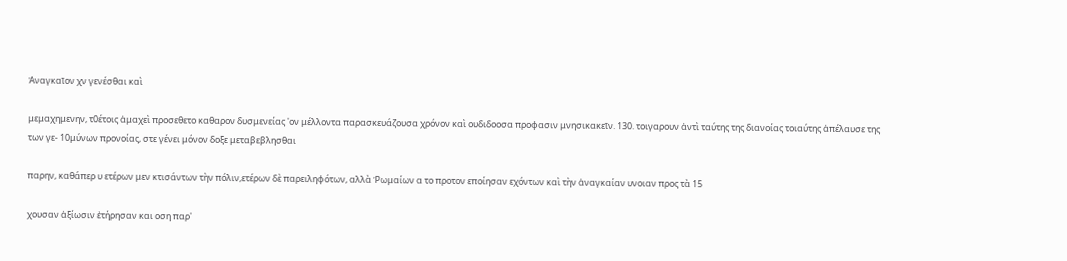Ἀναγκαῖον χν γενέσθαι καὶ

μεμαχημενην, τ0έτοις ἀμαχεὶ προσεθετο καθαρον δυσμενείας 'ον μέλλοντα παρασκευάζουσα χρόνον καὶ ουδιδοοσα προφασιν μνησικακεῖν. 130. τοιγαρουν ἀντὶ ταύτης της διανοίας τοιαύτης ἀπέλαυσε της των γε- 10μύνων προνοίας, στε γένει μόνον δοξε μεταβεβλησθαι

παρην, καθάπερ υ ετέρων μεν κτισάντων τὴν πόλιν,ετέρων δὲ παρειληφότων, αλλὰ Ῥωμαίων α το προτον εποίησαν εχόντων καὶ τὴν ἀναγκαίαν υνοιαν προς τὰ 15

χουσαν ἀξίωσιν ἐτήρησαν και οση παρ'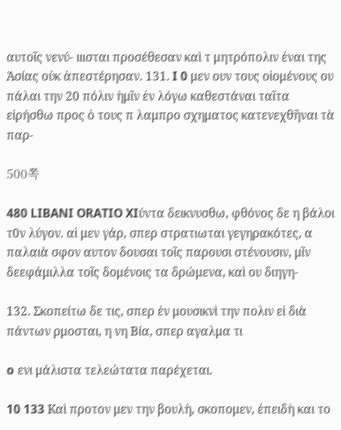αυτοῖς νενύ- ιιισται προσέθεσαν καὶ τ μητρόπολιν ἐναι της Ἀσίας οὐκ ἀπεστέρησαν. 131. I 0 μεν ουν τους οἰομένους ου πάλαι την 20 πόλιν ὴμῖν ἐν λόγω καθεστάναι ταῖτα εἰρήσθω προς ὁ τους π λαμπρο σχηματος κατενεχθῆναι τὰ παρ-

500쪽

480 LIBANI ORATIO XIύντα δεικνυσθω, φθόνος δε η βάλοι τ0ν λύγον. αἱ μεν γάρ, σπερ στρατιωται γεγηρακότες, α παλαιὰ σφον αυτον δουσαι τοῖς παρουσι στένουσιν, μῖν δεεφάμιλλα τοῖς δομένοις τα δρώμενα, καὶ ου διηγη-

132. Σκοπείτω δε τις, σπερ ἐν μουσικνὶ την πολιν εἰ διὰ πάντων ρμοσται, η νη Βία, σπερ αγαλμα τι

o ενι μάλιστα τελεώτατα παρέχεται.

10 133 Kαὶ προτον μεν την βουλὴ, σκοπομεν, ἐπειδὴ και το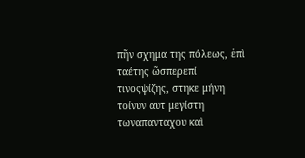πῆν σχημα της πόλεως, ἐπὶ ταέτης ῶσπερεπί τινοςψίζης, στηκε μήνη τοίνυν αυτ μεγίστη τωναπανταχου καὶ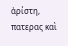ἀρίστη, πατερας καὶ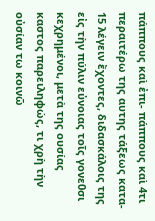πάππους καὶ ἐπι- πάππους καὶ 4τι περαιτέρω της αυτης τάξεως κατα- 15 λέγειν ἔχοντες, διδασκάλοις της εἰς τὴν πύλιν εὐνοιας τοῖς γονε0σι κεχρημένοι, μετὰ της ουσίας καστος παρειληφώς, τι χρὴ τὴν οὐσίαν τω κοινῶ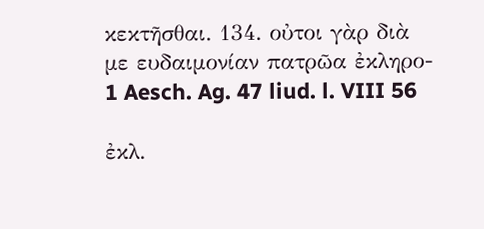κεκτῆσθαι. 134. οὐτοι γὰρ διὰ με ευδαιμονίαν πατρῶα ἐκληρο- 1 Aesch. Ag. 47 liud. l. VIII 56

ἐκλ.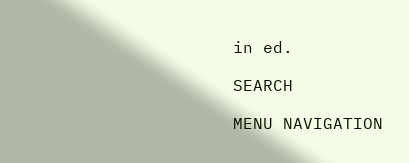in ed.

SEARCH

MENU NAVIGATION